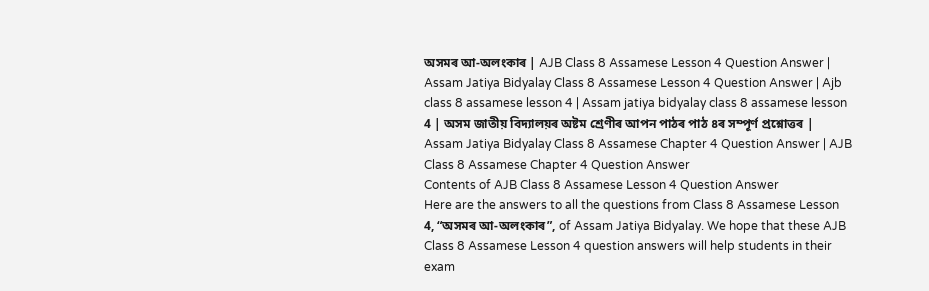অসমৰ আ-অলংকাৰ | AJB Class 8 Assamese Lesson 4 Question Answer | Assam Jatiya Bidyalay Class 8 Assamese Lesson 4 Question Answer | Ajb class 8 assamese lesson 4 | Assam jatiya bidyalay class 8 assamese lesson 4 | অসম জাতীয় বিদ্যালয়ৰ অষ্টম শ্ৰেণীৰ আপন পাঠৰ পাঠ ৪ৰ সম্পূৰ্ণ প্ৰশ্নোত্তৰ | Assam Jatiya Bidyalay Class 8 Assamese Chapter 4 Question Answer | AJB Class 8 Assamese Chapter 4 Question Answer
Contents of AJB Class 8 Assamese Lesson 4 Question Answer
Here are the answers to all the questions from Class 8 Assamese Lesson 4, “অসমৰ আ-অলংকাৰ”, of Assam Jatiya Bidyalay. We hope that these AJB Class 8 Assamese Lesson 4 question answers will help students in their exam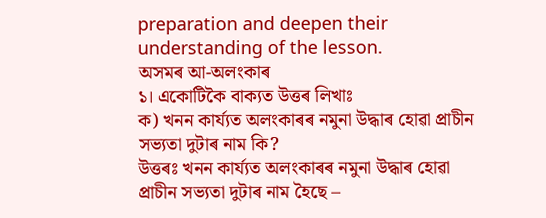preparation and deepen their understanding of the lesson.
অসমৰ আ-অলংকাৰ
১। একোটিকৈ বাক্যত উত্তৰ লিখাঃ
ক) খনন কাৰ্য্যত অলংকাৰৰ নমুনা উদ্ধাৰ হোৱা প্রাচীন সভ্যতা দুটাৰ নাম কি?
উত্তৰঃ খনন কাৰ্য্যত অলংকাৰৰ নমুনা উদ্ধাৰ হোৱা প্রাচীন সভ্যতা দুটাৰ নাম হৈছে –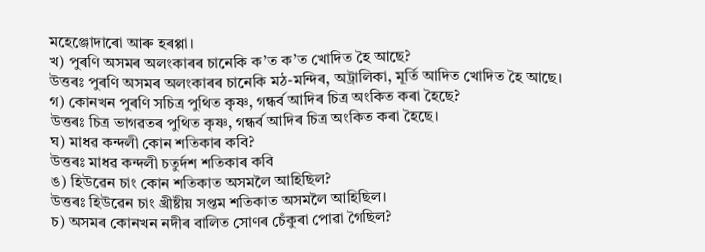মহেঞ্জোদাৰো আৰু হৰপ্পা।
খ) পুৰণি অসমৰ অলংকাৰৰ চানেকি ক’ত ক’ত খোদিত হৈ আছে?
উত্তৰঃ পুৰণি অসমৰ অলংকাৰৰ চানেকি মঠ-মন্দিৰ, অট্রালিকা, মূৰ্তি আদিত খোদিত হৈ আছে।
গ) কোনখন পুৰণি সচিত্র পুথিত কৃষ্ণ, গন্ধর্ব আদিৰ চিত্ৰ অংকিত কৰা হৈছে?
উত্তৰঃ চিত্ৰ ভাগৱতৰ পুথিত কৃষ্ণ, গন্ধর্ব আদিৰ চিত্ৰ অংকিত কৰা হৈছে।
ঘ) মাধৱ কন্দলী কোন শতিকাৰ কবি?
উত্তৰঃ মাধৱ কন্দলী চতুৰ্দশ শতিকাৰ কবি
ঙ) হিউৱেন চাং কোন শতিকাত অসমলৈ আহিছিল?
উত্তৰঃ হিউৱেন চাং খ্রীষ্টীয় সপ্তম শতিকাত অসমলৈ আহিছিল।
চ) অসমৰ কোনখন নদীৰ বালিত সোণৰ চেঁকুৰা পোৱা গৈছিল?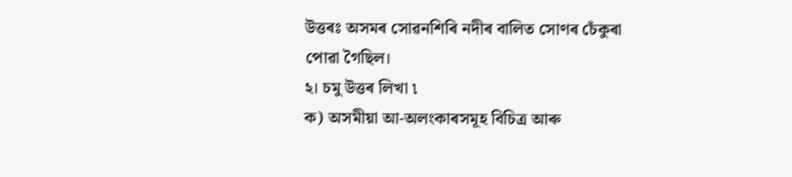উত্তৰঃ অসমৰ সোৱনশিৰি নদীৰ বালিত সোণৰ চেঁকুৰা পোৱা গৈছিল।
২। চমু উত্তৰ লিখা ৷
ক) অসমীয়া আ-অলংকাৰসমূহ বিচিত্ৰ আৰু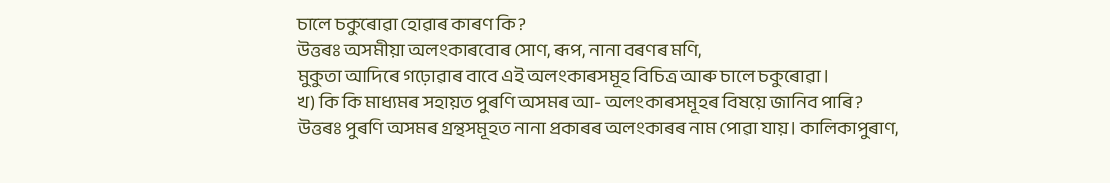চালে চকুৰোৱা হোৱাৰ কাৰণ কি?
উত্তৰঃ অসমীয়া অলংকাৰবোৰ সোণ, ৰূপ, নানা বৰণৰ মণি,
মুকুতা আদিৰে গঢ়োৱাৰ বাবে এই অলংকাৰসমূহ বিচিত্ৰ আৰু চালে চকুৰোৱা।
খ) কি কি মাধ্যমৰ সহায়ত পুৰণি অসমৰ আ- অলংকাৰসমূহৰ বিষয়ে জানিব পাৰি?
উত্তৰঃ পুৰণি অসমৰ গ্ৰন্থসমূহত নানা প্ৰকাৰৰ অলংকাৰৰ নাম পোৱা যায়। কালিকাপুৰাণ,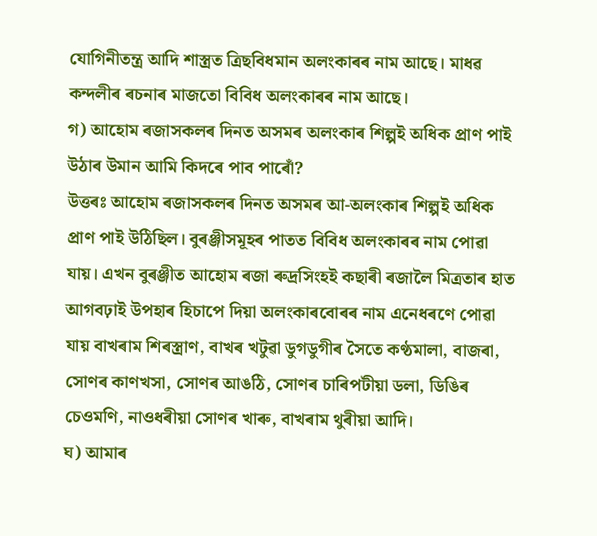যোগিনীতন্ত্র আদি শাস্ত্ৰত ত্ৰিছবিধমান অলংকাৰৰ নাম আছে। মাধৱ কন্দলীৰ ৰচনাৰ মাজতো বিবিধ অলংকাৰৰ নাম আছে।
গ) আহোম ৰজাসকলৰ দিনত অসমৰ অলংকাৰ শিল্পই অধিক প্ৰাণ পাই উঠাৰ উমান আমি কিদৰে পাব পাৰোঁ?
উত্তৰঃ আহোম ৰজাসকলৰ দিনত অসমৰ আ-অলংকাৰ শিল্পই অধিক প্ৰাণ পাই উঠিছিল। বুৰঞ্জীসমূহৰ পাতত বিবিধ অলংকাৰৰ নাম পোৱা যায়। এখন বুৰঞ্জীত আহোম ৰজা ৰুদ্ৰসিংহই কছাৰী ৰজালৈ মিত্ৰতাৰ হাত আগবঢ়াই উপহাৰ হিচাপে দিয়া অলংকাৰবোৰৰ নাম এনেধৰণে পোৱা যায় বাখৰাম শিৰস্ত্ৰাণ, বাখৰ খটুৱা ডুগডুগীৰ সৈতে কণ্ঠমালা, বাজৰা, সোণৰ কাণখসা, সোণৰ আঙঠি, সোণৰ চাৰিপটীয়া ডলা, ডিঙিৰ চেওমণি, নাওধৰীয়া সোণৰ খাৰু, বাখৰাম থুৰীয়া আদি।
ঘ) আমাৰ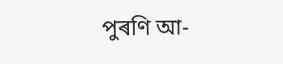পুৰণি আ-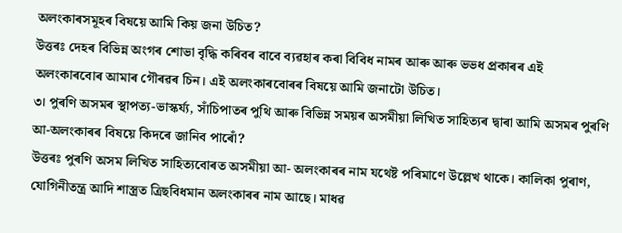অলংকাৰসমূহৰ বিষয়ে আমি কিয় জনা উচিত?
উত্তৰঃ দেহৰ বিভিন্ন অংগৰ শোভা বৃদ্ধি কৰিবৰ বাবে ব্যৱহাৰ কৰা বিবিধ নামৰ আৰু আৰু ভভধ প্ৰকাৰৰ এই অলংকাৰবোৰ আমাৰ গৌৰৱৰ চিন। এই অলংকাৰবোৰৰ বিষয়ে আমি জনাটো উচিত।
৩। পুৰণি অসমৰ স্থাপত্য-ভাস্কৰ্য্য, সাঁচিপাতৰ পুথি আৰু বিভিন্ন সময়ৰ অসমীয়া লিখিত সাহিত্যৰ দ্বাৰা আমি অসমৰ পুৰণি আ-অলংকাৰৰ বিষয়ে কিদৰে জানিব পাৰোঁ?
উত্তৰঃ পুৰণি অসম লিখিত সাহিত্যবোৰত অসমীয়া আ- অলংকাৰৰ নাম যথেষ্ট পৰিমাণে উল্লেখ থাকে। কালিকা পুৰাণ, যোগিনীতন্ত্ৰ আদি শাস্ত্ৰত ত্ৰিছবিধমান অলংকাৰৰ নাম আছে। মাধৱ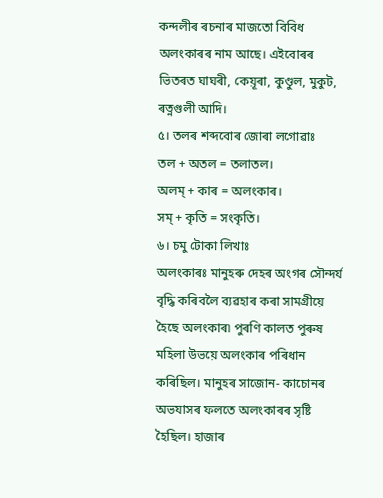কন্দলীৰ ৰচনাৰ মাজতো বিবিধ অলংকাৰৰ নাম আছে। এইবোৰৰ ভিতৰত ঘাঘৰী, কেয়ূৰা, কুণ্ডুল, মুকুট, ৰত্নগুলী আদি।
৫। তলৰ শব্দবোৰ জোৰা লগোৱাঃ
তল + অতল = তলাতল।
অলম্ + কাৰ = অলংকাৰ।
সম্ + কৃতি = সংকৃতি।
৬। চমু টোকা লিখাঃ
অলংকাৰঃ মানুহৰু দেহৰ অংগৰ সৌন্দৰ্য বৃদ্ধি কৰিবলৈ ব্যৱহাৰ কৰা সামগ্ৰীয়ে হৈছে অলংকাৰ৷ পুৰণি কালত পুৰুষ মহিলা উভয়ে অলংকাৰ পৰিধান কৰিছিল। মানুহৰ সাজোন- কাচোনৰ অভযাসৰ ফলতে অলংকাৰৰ সৃষ্টি হৈছিল। হাজাৰ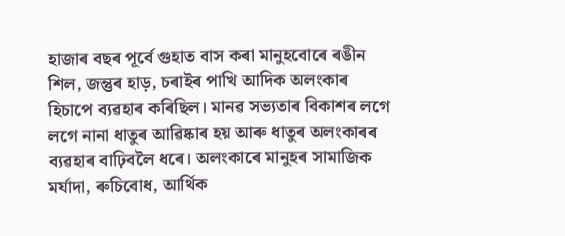হাজাৰ বছৰ পূৰ্বে গুহাত বাস কৰা মানুহবোৰে ৰঙীন শিল, জন্তুৰ হাড়, চৰাইৰ পাখি আদিক অলংকাৰ হিচাপে ব্যৱহাৰ কৰিছিল। মানৱ সভ্যতাৰ বিকাশৰ লগে লগে নানা ধাতুৰ আৱিষ্কাৰ হয় আৰু ধাতুৰ অলংকাৰৰ ব্যৱহাৰ বাঢ়িবলৈ ধৰে। অলংকাৰে মানুহৰ সামাজিক মর্যাদা, ৰুচিবোধ, আর্থিক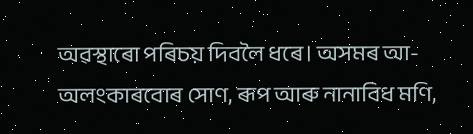অৱস্থাৰো পৰিচয় দিবলৈ ধৰে। অসমৰ আ-অলংকাৰবোৰ সোণ, ৰূপ আৰু নানাবিধ মণি,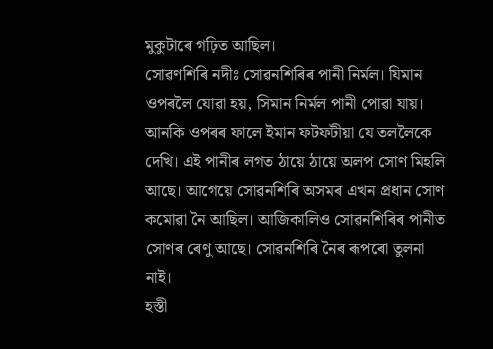মুকুটাৰে গঢ়িত আছিল।
সোৱণশিৰি নদীঃ সোৱনশিৰিৰ পানী নির্মল। যিমান ওপৰলৈ যোৱা হয়, সিমান নিৰ্মল পানী পোৱা যায়। আনকি ওপৰৰ ফালে ইমান ফটফটীয়া যে তললৈকে দেখি। এই পানীৰ লগত ঠায়ে ঠায়ে অলপ সোণ মিহলি আছে। আগেয়ে সোৱনশিৰি অসমৰ এখন প্ৰধান সোণ কমোৱা নৈ আছিল। আজিকালিও সোৱনশিৰিৰ পানীত সোণৰ ৰেণু আছে। সোৱনশিৰি নৈৰ ৰূপৰো তুলনা নাই।
হস্তী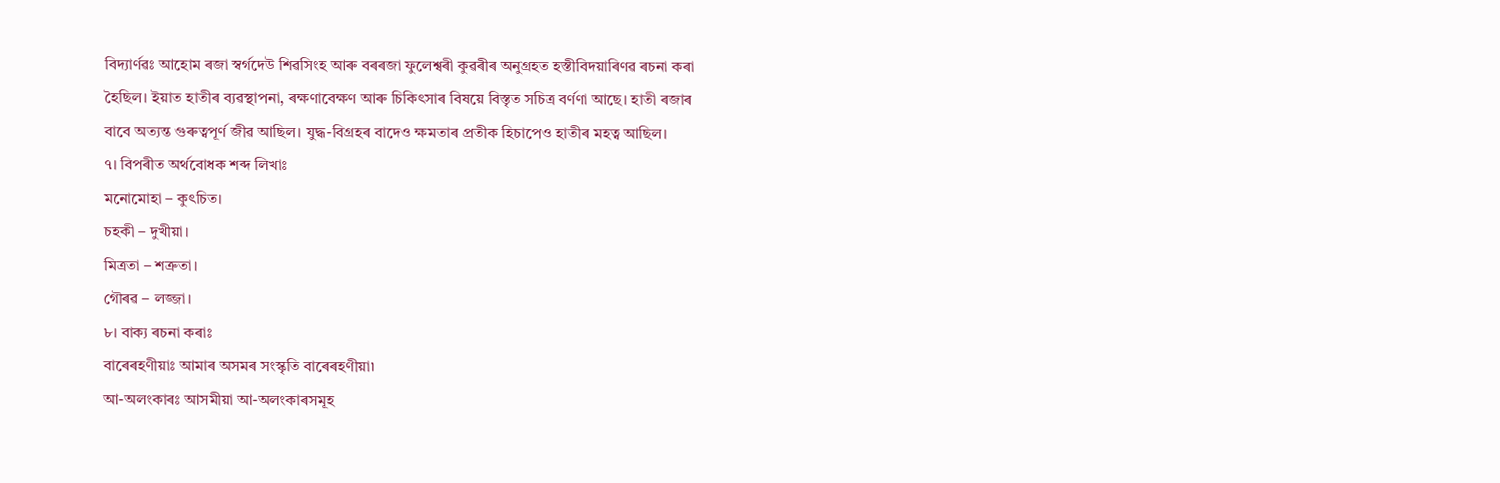বিদ্যাৰ্ণৱঃ আহোম ৰজা স্বৰ্গদেউ শিৱসিংহ আৰু বৰৰজা ফুলেশ্বৰী কুৱৰীৰ অনুগ্ৰহত হস্তীবিদয়াৰিণৱ ৰচনা কৰা হৈছিল। ইয়াত হাতীৰ ব্যৱস্থাপনা, ৰক্ষণাবেক্ষণ আৰু চিকিৎসাৰ বিষয়ে বিস্তৃত সচিত্র বর্ণণা আছে। হাতী ৰজাৰ বাবে অত্যন্ত গুৰুত্বপূৰ্ণ জীৱ আছিল। যুদ্ধ-বিগ্ৰহৰ বাদেও ক্ষমতাৰ প্ৰতীক হিচাপেও হাতীৰ মহত্ব আছিল।
৭। বিপৰীত অর্থবোধক শব্দ লিখাঃ
মনোমোহা – কুৎচিত।
চহকী – দুখীয়া।
মিত্রতা – শত্রুতা।
গৌৰৱ – লজ্জা।
৮। বাক্য ৰচনা কৰাঃ
বাৰেৰহণীয়াঃ আমাৰ অসমৰ সংস্কৃতি বাৰেৰহণীয়া৷
আ-অলংকাৰঃ আসমীয়া আ-অলংকাৰসমূহ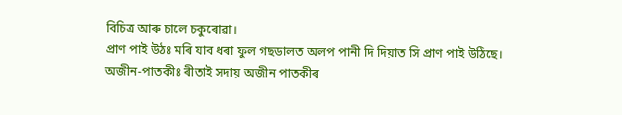বিচিত্ৰ আৰু চালে চকুৰোৱা।
প্ৰাণ পাই উঠঃ মৰি যাব ধৰা ফুল গছডালত অলপ পানী দি দিয়াত সি প্ৰাণ পাই উঠিছে।
অজীন-পাতকীঃ ৰীতাই সদায় অজীন পাতকীৰ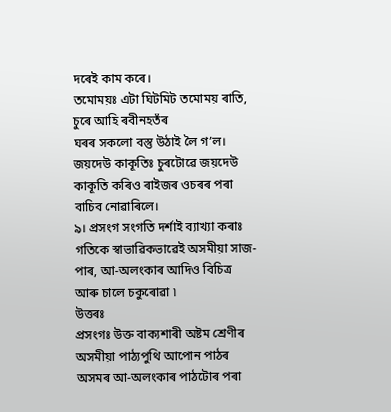দৰেই কাম কৰে।
তমোময়ঃ এটা ঘিটমিট তমোময় ৰাতি, চুৰে আহি ৰবীনহতঁৰ
ঘৰৰ সকলো বস্তু উঠাই লৈ গ’ল।
জয়দেউ কাকূতিঃ চুৰটোৱে জয়দেউ কাকূতি কৰিও ৰাইজৰ ওচৰৰ পৰা বাচিব নোৱাৰিলে।
৯। প্রসংগ সংগতি দৰ্শাই ব্যাখ্যা কৰাঃ
গতিকে স্বাভাৱিকভাৱেই অসমীয়া সাজ-পাৰ, আ-অলংকাৰ আদিও বিচিত্ৰ আৰু চালে চকুৰোৱা ৷
উত্তৰঃ
প্রসংগঃ উক্ত বাক্যশাৰী অষ্টম শ্ৰেণীৰ অসমীয়া পাঠ্যপুথি আপোন পাঠৰ অসমৰ আ-অলংকাৰ পাঠটোৰ পৰা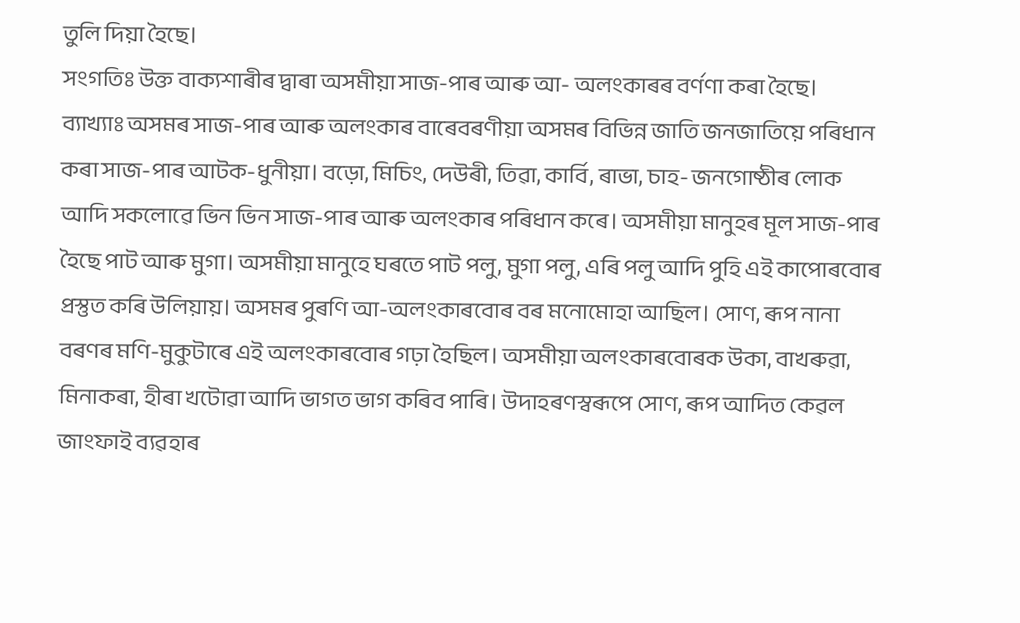তুলি দিয়া হৈছে।
সংগতিঃ উক্ত বাক্যশাৰীৰ দ্বাৰা অসমীয়া সাজ-পাৰ আৰু আ- অলংকাৰৰ বৰ্ণণা কৰা হৈছে।
ব্যাখ্যাঃ অসমৰ সাজ-পাৰ আৰু অলংকাৰ বাৰেবৰণীয়া অসমৰ বিভিন্ন জাতি জনজাতিয়ে পৰিধান কৰা সাজ-পাৰ আটক-ধুনীয়া। বড়ো, মিচিং, দেউৰী, তিৱা, কাৰ্বি, ৰাভা, চাহ- জনগোষ্ঠীৰ লোক আদি সকলোৱে ভিন ভিন সাজ-পাৰ আৰু অলংকাৰ পৰিধান কৰে। অসমীয়া মানুহৰ মূল সাজ-পাৰ হৈছে পাট আৰু মুগা। অসমীয়া মানুহে ঘৰতে পাট পলু, মুগা পলু, এৰি পলু আদি পুহি এই কাপোৰবোৰ প্ৰস্তুত কৰি উলিয়ায়। অসমৰ পুৰণি আ-অলংকাৰবোৰ বৰ মনোমোহা আছিল। সোণ, ৰূপ নানা বৰণৰ মণি-মুকুটাৰে এই অলংকাৰবোৰ গঢ়া হৈছিল। অসমীয়া অলংকাৰবোৰক উকা, বাখৰুৱা, মিনাকৰা, হীৰা খটোৱা আদি ভাগত ভাগ কৰিব পাৰি। উদাহৰণস্বৰূপে সোণ, ৰূপ আদিত কেৱল জাংফাই ব্যৱহাৰ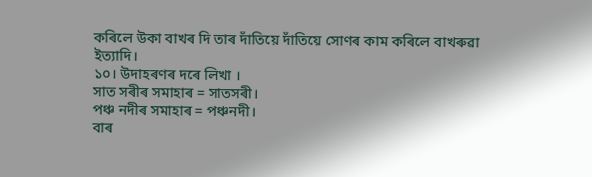কৰিলে উকা বাখৰ দি তাৰ দাঁতিয়ে দাঁতিয়ে সোণৰ কাম কৰিলে বাখৰুৱা ইত্যাদি।
১০। উদাহৰণৰ দৰে লিখা ।
সাত সৰীৰ সমাহাৰ = সাতসৰী।
পঞ্চ নদীৰ সমাহাৰ = পঞ্চনদী।
বাৰ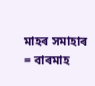মাহৰ সমাহাৰ = বাৰমাহ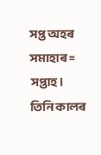সপ্ত অহৰ সমাহাৰ = সপ্তাহ।
তিনি কালৰ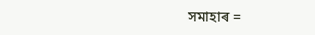সমাহাৰ =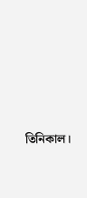তিনিকাল।